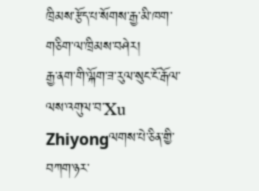ཁྲིམས་རྩོད་པ་སོགས་རྒྱ་མི་ཁག་གཅིག་ལ་ཁྲིམས་བཤེར།
རྒྱ་ནག་གི་ལྐོག་ཟ་རུལ་སུང་ངོ་རྒོལ་ལས་འགུལ་བ་Xu Zhiyongལགས་པེ་ཅིན་གྱི་བཀག་ཉར་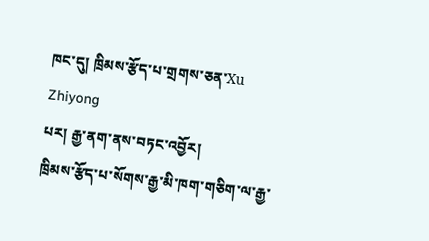ཁང་དུ། ཁྲིམས་རྩོད་པ་གྲགས་ཅན་Xu Zhiyong
པར། རྒྱ་ནག་ནས་བཏང་འབྱོར།
ཁྲིམས་རྩོད་པ་སོགས་རྒྱ་མི་ཁག་གཅིག་ལ་རྒྱ་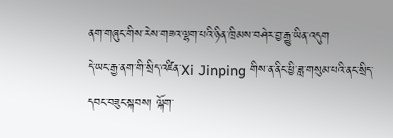ནག་གཞུང་གིས་རེས་གཟའ་ལྷག་པའི་ཉིན་ཁྲིམས་བཤེར་བྱ་རྒྱུ་ཡིན་འདུག
དེ་ཡང་རྒྱ་ནག་གི་སྲིད་འཛིན་Xi Jinping གིས་ན་ནིང་ཕྱི་ཟླ་གསུམ་པའི་ནང་སྲིད་དབང་བཟུང་སྐབས། ལྐོག་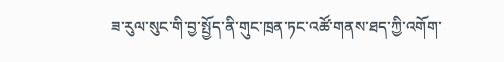ཟ་རུལ་སུང་གི་བྱ་སྤྱོད་ནི་གུང་ཁྲན་ཏང་འཚོ་གནས་ཐད་ཀྱི་འགོག་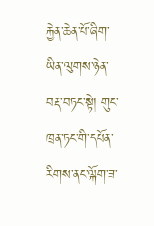རྐྱེན་ཆེན་པོ་ཞིག་ཡིན་ལུགས་ཉེན་བརྡ་བཏང་སྟེ། གུང་ཁྲན་ཏང་གི་དཔོན་རིགས་ནང་ལྐོག་ཟ་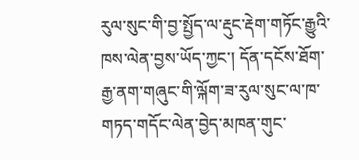རུལ་སུང་གི་བྱ་སྤྱོད་ལ་རྡུང་རྡེག་གཏོང་རྒྱུའི་ཁས་ལེན་བྱས་ཡོད་ཀྱང་། དོན་དངོས་ཐོག་རྒྱ་ནག་གཞུང་གི་ལྐོག་ཟ་རུལ་སུང་ལ་ཁ་གཏད་གདོང་ལེན་བྱེད་མཁན་གུང་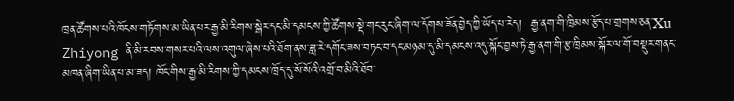ཁྲན་ཚོགས་པའི་ཁོངས་གཏོགས་མ་ཡིན་པར་རྒྱ་མི་རིགས་སྒེར་དང་མི་དམངས་ཀྱི་ཚོགས་སྡེ་གང་རུང་ཞིག་ལ་དོགས་ཟོན་བྱེད་ཀྱི་ཡོད་པ་རེད།  རྒྱ་ནག་གི་ཁྲིམས་རྩོད་པ་གྲགས་ཅན་Xu Zhiyong ནི་མི་རབས་གསར་པའི་ལས་འགུལ་ཞེས་པའི་ཐོག་ནས་ཟླ་རེ་དགོང་ཟས་བཏང་བ་དང་མཉམ་དུ་མི་དམངས་འདུ་སྐོང་བྱས་ཏེ་རྒྱ་ནག་གི་རྩ་ཁྲིམས་སྐོར་ལ་གོ་བསྡུར་གནང་མཁན་ཞིག་ཡིན་པ་མ་ཟད། ཁོང་གིས་རྒྱ་མི་རིགས་ཀྱི་དམངས་ཁྲོད་དུ་སོ་སོའི་འགྲོ་བ་མིའི་ཐོབ་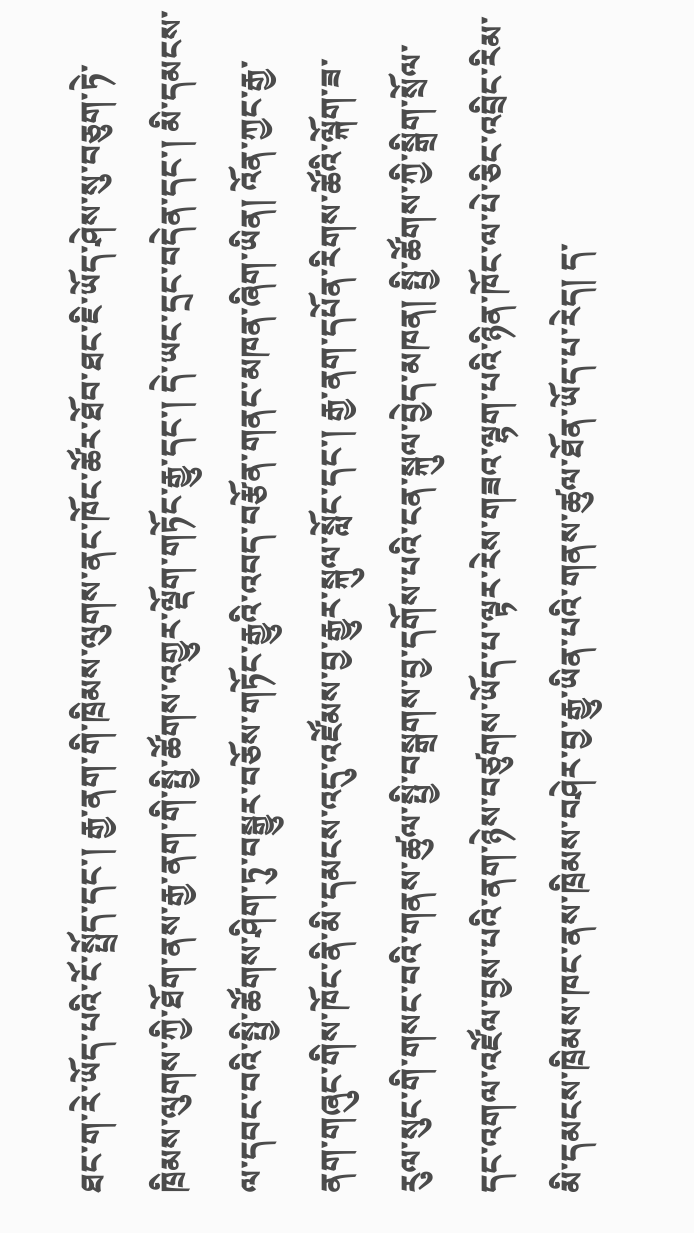ཐང་ག་རེ་ཡོད་པའི་ངོ་སྤྲོད་དང་། རྒྱ་ནག་གི་ཁྲིམས་ལུགས་ནང་ཁོང་ཚོར་ཐོབ་ཐང་ཇི་ཡོད་ཤེས་སུ་བཅུག་ཏེ་ཁྲིམས་ལུགས་ཀྱི་ཐོག་ནས་རྒྱ་ནག་གི་སྤྱི་ཚོགས་འགྱུར་ལྡོག་གཏོང་རྒྱུ་དང་། དེ་ཡང་དྲང་བདེན་དང་། མི་དམངས་ལ་དབང་བའི་སྤྱི་ཚོགས་ཤིག་ཏུ་བསྒྱུར་བཅོས་གཏོང་རྒྱུའི་འབད་བརྩོན་གནང་མཁན་ཞིག་ཡིན། འོན་ཀྱང་རྒྱ་ནག་གཞུང་གིས་ཁོང་ནི་མི་དམངས་འདུ་འཛོམས་བྱ་རྒྱུར་སྐུལ་སློང་དང་། རྒྱ་ནག་དཔོན་རིགས་ཚོའི་ལྐོག་ཟ་རུལ་སུང་གི་གསང་བའི་གནས་ཚུལ་སྤྱི་བསྒྲགས་བྱ་དགོས་པའི་ངན་སྐུལ་བྱེད་མཁན། སྤྱི་ཚོགས་ཀྱི་སྒྲིག་སྲོལ་དང་འགལ་འཛོལ་བྱས་པའི་ནག་ཉེས་བཙུགས་ཡོད་པ་ལྟར་རེས་གཟའ་ལྷག་པའི་ཉིན་ཁོང་ལ་པེ་ཅིང་འབྲིང་རིམ་མི་དམངས་ཁྲིམས་ཁང་ནས་ཁྲིམས་བཤེར་བྱ་རྒྱུ་ཡིན་པའི་གནས་ཚུལ་ཐོན་ཡོད་པ་རེད། ད་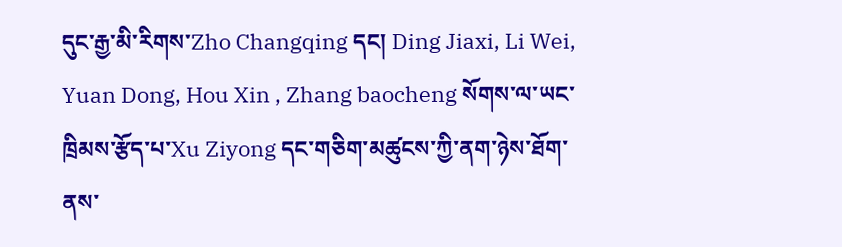དུང་རྒྱ་མི་རིགས་Zho Changqing དང། Ding Jiaxi, Li Wei, Yuan Dong, Hou Xin , Zhang baocheng སོགས་ལ་ཡང་ཁྲིམས་རྩོད་པ་Xu Ziyong དང་གཅིག་མཚུངས་ཀྱི་ནག་ཉེས་ཐོག་ནས་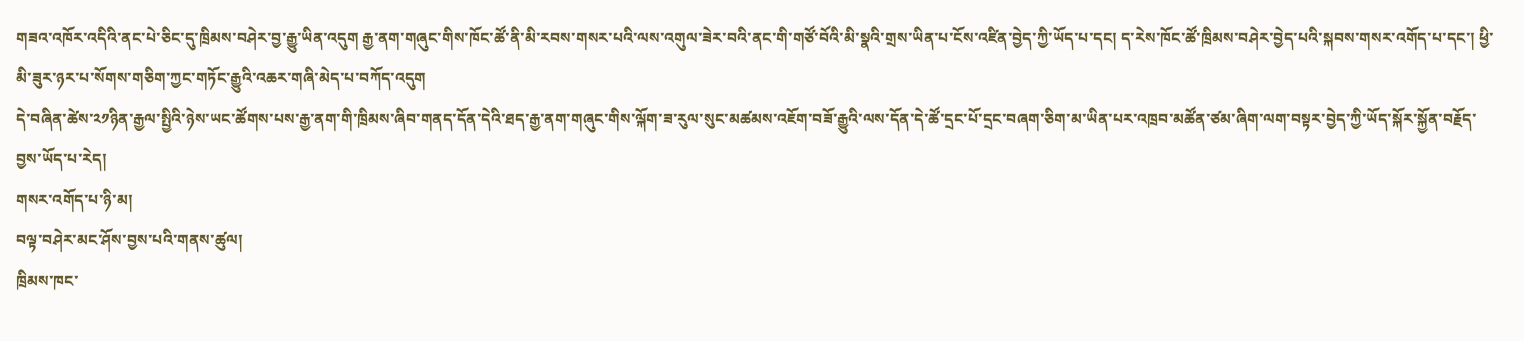གཟའ་འཁོར་འདིའི་ནང་པེ་ཅིང་དུ་ཁྲིམས་བཤེར་བྱ་རྒྱུ་ཡིན་འདུག རྒྱ་ནག་གཞུང་གིས་ཁོང་ཚོ་ནི་མི་རབས་གསར་པའི་ལས་འགུལ་ཟེར་བའི་ནང་གི་གཙོ་བོའི་མི་སྣའི་གྲས་ཡིན་པ་ངོས་འཛིན་བྱེད་ཀྱི་ཡོད་པ་དང། ད་རེས་ཁོང་ཚོ་ཁྲིམས་བཤེར་བྱེད་པའི་སྐབས་གསར་འགོད་པ་དང་། ཕྱི་མི་ཟུར་ཉར་པ་སོགས་གཅིག་ཀྱང་གཏོང་རྒྱུའི་འཆར་གཞི་མེད་པ་བཀོད་འདུག
དེ་བཞིན་ཚེས་༢༡ཉིན་རྒྱལ་སྤྱིའི་ཉེས་ཡང་ཚོགས་པས་རྒྱ་ནག་གི་ཁྲིམས་ཞིབ་གནད་དོན་དེའི་ཐད་རྒྱ་ནག་གཞུང་གིས་ལྐོག་ཟ་རུལ་སུང་མཚམས་འཇོག་བཟོ་རྒྱུའི་ལས་དོན་དེ་ཚོ་དྲང་པོ་དྲང་བཞག་ཅིག་མ་ཡིན་པར་འཁྲབ་མཚོན་ཙམ་ཞིག་ལག་བསྟར་བྱེད་ཀྱི་ཡོད་སྐོར་སྐྱོན་བརྗོད་བྱས་ཡོད་པ་རེད།
གསར་འགོད་པ་ཉི་མ།
བལྟ་བཤེར་མང་ཤོས་བྱས་པའི་གནས་ཚུལ།
ཁྲིམས་ཁང་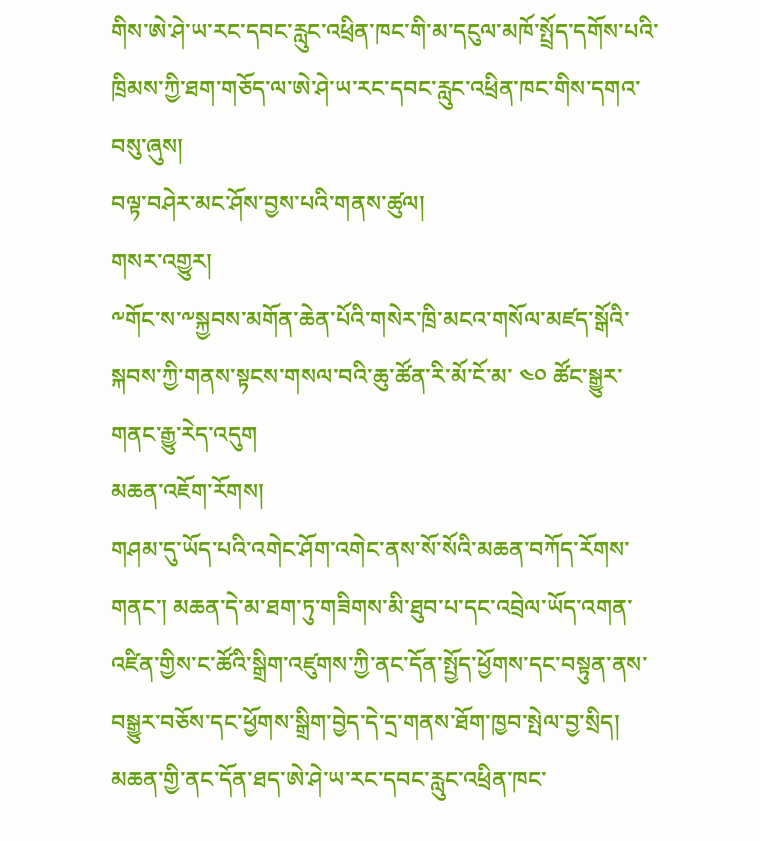གིས་ཨེ་ཤེ་ཡ་རང་དབང་རླུང་འཕྲིན་ཁང་གི་མ་དངུལ་མཁོ་སྤྲོད་དགོས་པའི་ཁྲིམས་ཀྱི་ཐག་གཅོད་ལ་ཨེ་ཤེ་ཡ་རང་དབང་རླུང་འཕྲིན་ཁང་གིས་དགའ་བསུ་ཞུས།
བལྟ་བཤེར་མང་ཤོས་བྱས་པའི་གནས་ཚུལ།
གསར་འགྱུར།
༸གོང་ས་༸སྐྱབས་མགོན་ཆེན་པོའི་གསེར་ཁྲི་མངའ་གསོལ་མཛད་སྒོའི་སྐབས་ཀྱི་གནས་སྟངས་གསལ་བའི་ཆུ་ཚོན་རི་མོ་ངོ་མ་ ༤༠ ཚོང་སྒྱུར་གནང་རྒྱུ་རེད་འདུག
མཆན་འཇོག་རོགས།
གཤམ་དུ་ཡོད་པའི་འགེང་ཤོག་འགེང་ནས་སོ་སོའི་མཆན་བཀོད་རོགས་གནང་། མཆན་དེ་མ་ཐག་ཏུ་གཟིགས་མི་ཐུབ་པ་དང་འབྲེལ་ཡོད་འགན་འཛིན་གྱིས་ང་ཚོའི་སྒྲིག་འཛུགས་ཀྱི་ནང་དོན་སྤྱོད་ཕྱོགས་དང་བསྟུན་ནས་བསྒྱུར་བཅོས་དང་ཕྱོགས་སྒྲིག་བྱེད་དེ་དྲ་གནས་ཐོག་ཁྱབ་སྤེལ་བྱ་སྲིད། མཆན་གྱི་ནང་དོན་ཐད་ཨེ་ཤེ་ཡ་རང་དབང་རླུང་འཕྲིན་ཁང་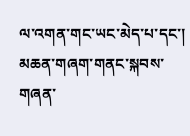ལ་འགན་གང་ཡང་མེད་པ་དང་། མཆན་གཞག་གནང་སྐབས་གཞན་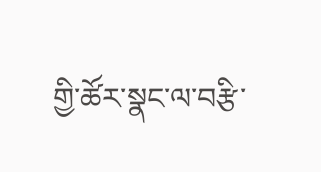གྱི་ཚོར་སྣང་ལ་བརྩི་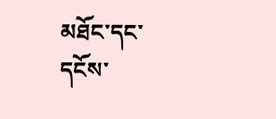མཐོང་དང་དངོས་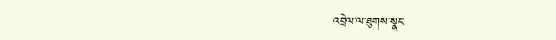འབྲེལ་ལ་ཐུགས་སྣང་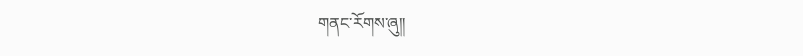གནང་རོགས་ཞུ༎